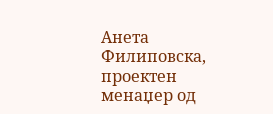Анета Филиповска, проектен менаџер од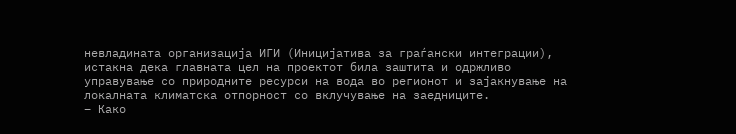невладината организација ИГИ (Иницијатива за граѓански интеграции), истакна дека главната цел на проектот била заштита и одржливо управување со природните ресурси на вода во регионот и зајакнување на локалната климатска отпорност со вклучување на заедниците.
– Како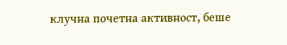клучна почетна активност, беше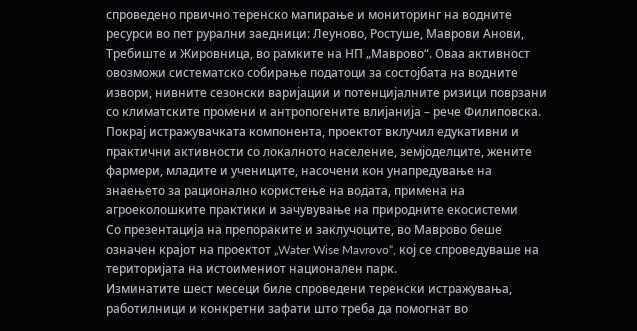спроведено првично теренско мапирање и мониторинг на водните ресурси во пет рурални заедници: Леуново, Ростуше, Маврови Анови, Требиште и Жировница, во рамките на НП „Маврово“. Оваа активност овозможи систематско собирање податоци за состојбата на водните извори, нивните сезонски варијации и потенцијалните ризици поврзани со климатските промени и антропогените влијанија – рече Филиповска.
Покрај истражувачката компонента, проектот вклучил едукативни и практични активности со локалното население, земјоделците, жените фармери, младите и учениците, насочени кон унапредување на знаењето за рационално користење на водата, примена на агроеколошките практики и зачувување на природните екосистеми
Со презентација на препораките и заклучоците, во Маврово беше означен крајот на проектот „Water Wise Mavrovo“, кој се спроведуваше на територијата на истоимениот национален парк.
Изминатите шест месеци биле спроведени теренски истражувања, работилници и конкретни зафати што треба да помогнат во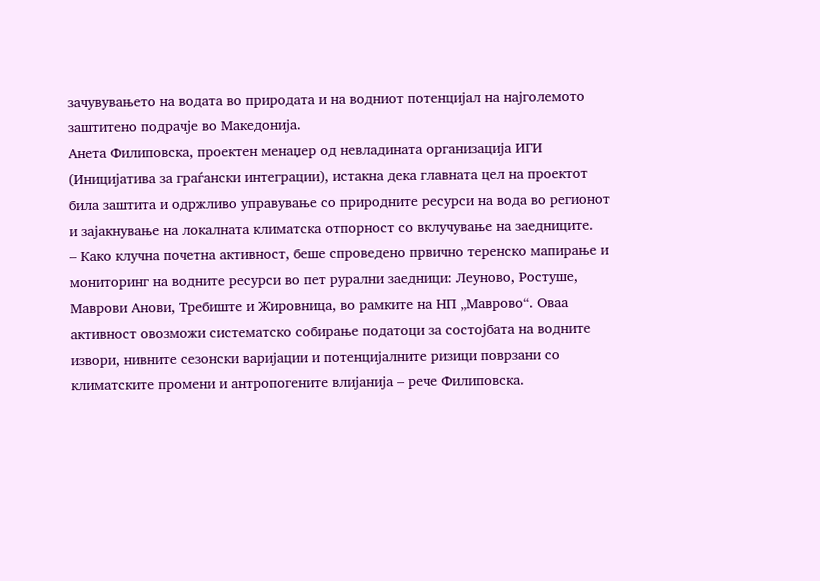зачувувањето на водата во природата и на водниот потенцијал на најголемото заштитено подрачје во Македонија.
Анета Филиповска, проектен менаџер од невладината организација ИГИ (Иницијатива за граѓански интеграции), истакна дека главната цел на проектот била заштита и одржливо управување со природните ресурси на вода во регионот и зајакнување на локалната климатска отпорност со вклучување на заедниците.
– Како клучна почетна активност, беше спроведено првично теренско мапирање и мониторинг на водните ресурси во пет рурални заедници: Леуново, Ростуше, Маврови Анови, Требиште и Жировница, во рамките на НП „Маврово“. Оваа активност овозможи систематско собирање податоци за состојбата на водните извори, нивните сезонски варијации и потенцијалните ризици поврзани со климатските промени и антропогените влијанија – рече Филиповска.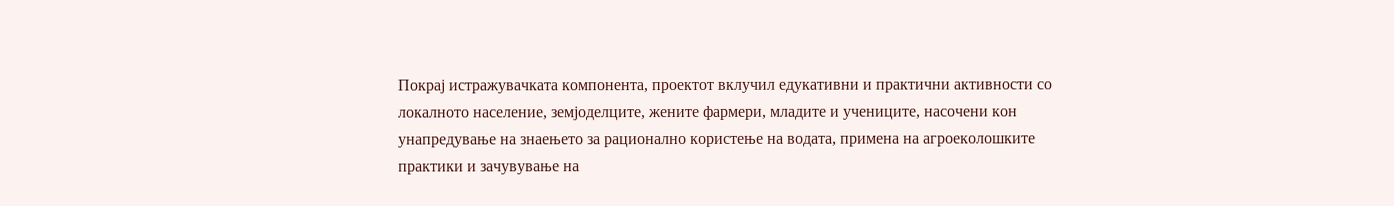Покрај истражувачката компонента, проектот вклучил едукативни и практични активности со локалното население, земјоделците, жените фармери, младите и учениците, насочени кон унапредување на знаењето за рационално користење на водата, примена на агроеколошките практики и зачувување на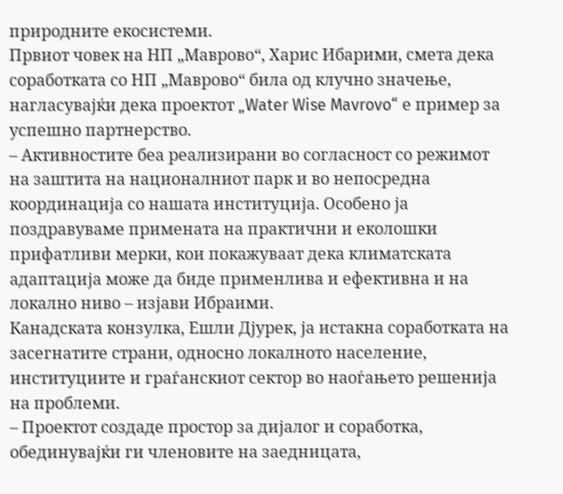природните екосистеми.
Првиот човек на НП „Маврово“, Харис Ибарими, смета дека соработката со НП „Маврово“ била од клучно значење, нагласувајќи дека проектот „Water Wise Mavrovo“ е пример за успешно партнерство.
– Активностите беа реализирани во согласност со режимот на заштита на националниот парк и во непосредна координација со нашата институција. Особено ја поздравуваме примената на практични и еколошки прифатливи мерки, кои покажуваат дека климатската адаптација може да биде применлива и ефективна и на локално ниво – изјави Ибраими.
Канадската конзулка, Ешли Дјурек, ја истакна соработката на засегнатите страни, односно локалното население, институциите и граѓанскиот сектор во наоѓањето решенија на проблеми.
– Проектот создаде простор за дијалог и соработка, обединувајќи ги членовите на заедницата,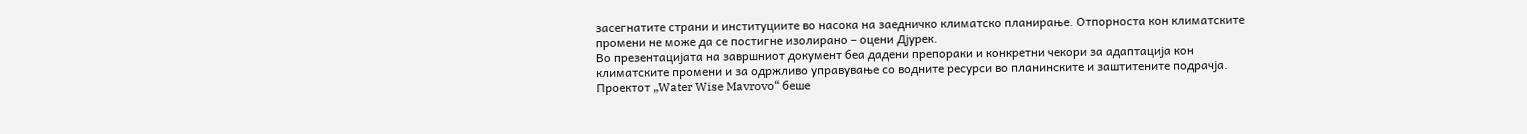засегнатите страни и институциите во насока на заедничко климатско планирање. Отпорноста кон климатските промени не може да се постигне изолирано – оцени Дјурек.
Во презентацијата на завршниот документ беа дадени препораки и конкретни чекори за адаптација кон климатските промени и за одржливо управување со водните ресурси во планинските и заштитените подрачја. Проектот „Water Wise Mavrovo“ беше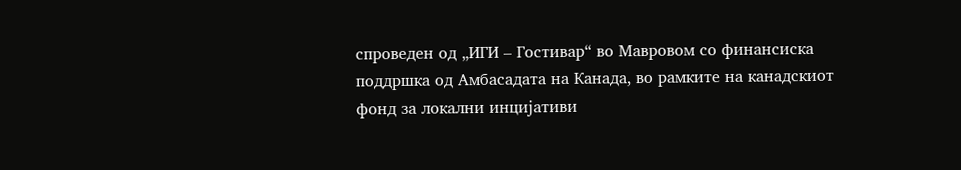спроведен од „ИГИ – Гостивар“ во Мавровом со финансиска поддршка од Амбасадата на Канада, во рамките на канадскиот фонд за локални инцијативи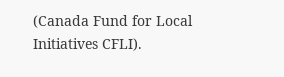(Canada Fund for Local Initiatives CFLI).